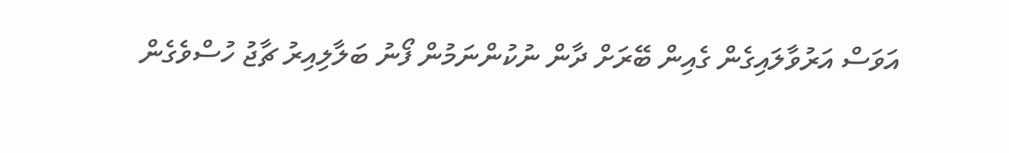އަވަސް އަރުވާލައިގެން ގެއިން ބޭރަށް ދާން ނުކުންނަމުން ފޯނު ބަލާލިއިރު ޗާޖު ހުސްވެގެން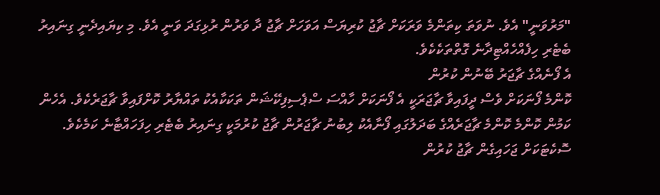"މަރުވަނީ" އެވެ. ނުވަތަ ކިތަންމެ ވަރަކަށް ޗާޖު ކުރިޔަސް އަވަހަށް ޗާޖު ދާ ވަރުން ރުޅިގަދަ ވަނީ އެވެ. މި ކިޔައިދެނީ ގިނައިރު ބެޓެރި ހިފެއްހެއްޓިދާނެ ގޮތްތަކެކެވެ.
އެ ފޯނެއްގެ ޗާޖަރު ބޭނުން ކުރުން
ކޮންމެ ފޯނަކަށް ވެސް ދީފައިވާ ޗާޖަރަކީ އެ ފޯނަކަށް ހާއްސަ ސްޕެސިފިކޭޝަން ތަކަކާއެކު ތައްޔާރު ކޮށްފައިވާ ޗާޖަރެކެވެ. އެހެން ކަމުން ކޮންމެ ކޮންމެ ޗާޖަރެއްގެ ބަދަލުގައި ފޯނާއެކު ލިބުނު ޗާޖަރުން ޗާޖު ކުރުމަކީ ގިނައިރު ބެޓެރި ހިފަހައްޓާނެ ކަމެކެވެ.
ސޮކެޓަކަށް ޖަހައިގެން ޗާޖު ކުރުން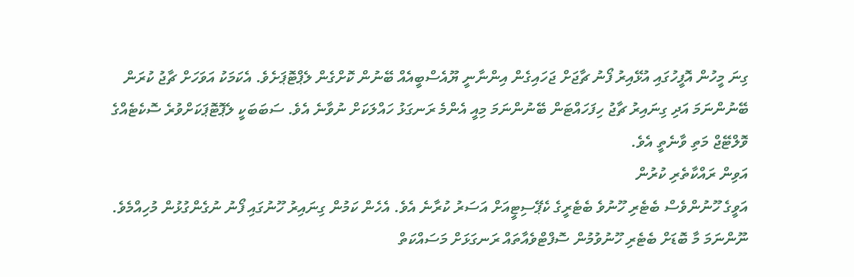ގިނަ މީހުން އޮފީހުގައި އުޅޭއިރު ފޯނު ޗާޖަށް ޖަހައިގެން އިންނާނީ ޔޫއެސްބީއެއް ބޭނުން ކޮށްގެން ލެޕްޓޮޕަށެވެ. އެކަމަކު އަވަހަށް ޗާޖު ކުރަން ބޭނުންނަމަ އަދި ގިނައިރު ޗާޖު ހިފަހައްޓަން ބޭނުންނަމަ މިއީ އެންމެ ރަނގަޅު ހައްލަކަށް ނުވާނެ އެވެ. ސަބަބަކީ ލެޕޮޓޮޕަކަށްވުރެ ސޮކެޓެއްގެ ވޮލްޓޭޖް މަތި ވާނެތީ އެވެ.
އަވިން ރައްކާތެރި ކުރުން
އަވީގެ ހޫނުންވެސް ބެޓެރި ހޫނުވެ ބެޓެރީގެ ކެޕޭސިޓީއަށް އަސަރު ކުރާނެ އެވެ. އެހެން ކަމުން ގިނައިރު ހޫނުގައި ފޯނު ނުގެންގުޅުން މުހިއްމެވެ. ނޫންނަމަ މާ ބޮޑަށް ބެޓެރި ހޫނުވުމުން ސޮފްޓްވެއާތައް ރަނގަޅަށް މަސައްކަތް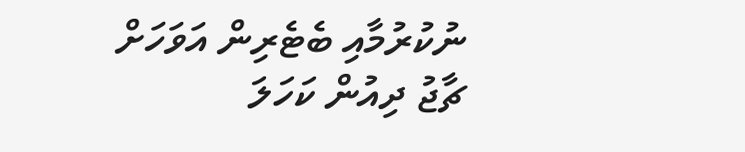ނުކުރުމާއި ބެޓެރިން އަވަހަށް ޗާޖު ދިއުން ކަހަލަ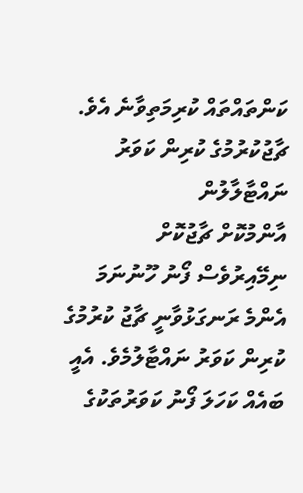ކަންތައްތައް ކުރިމަތިވާނެ އެވެ.
ޗާޖުކުރުމުގެ ކުރިން ކަވަރު ނައްޓާލާލުން
އާންމުކޮށް ޗާޖުކޮށް ނިމޭއިރުވެސް ފޯނު ހޫނުނަމަ އެންމެ ރަނގަޅުވާނީ ޗާޖު ކުރުމުގެ ކުރިން ކަވަރު ނައްޓާލުމެވެ. އެއީ ބައެއް ކަހަލަ ފޯނު ކަވަރުތަކުގެ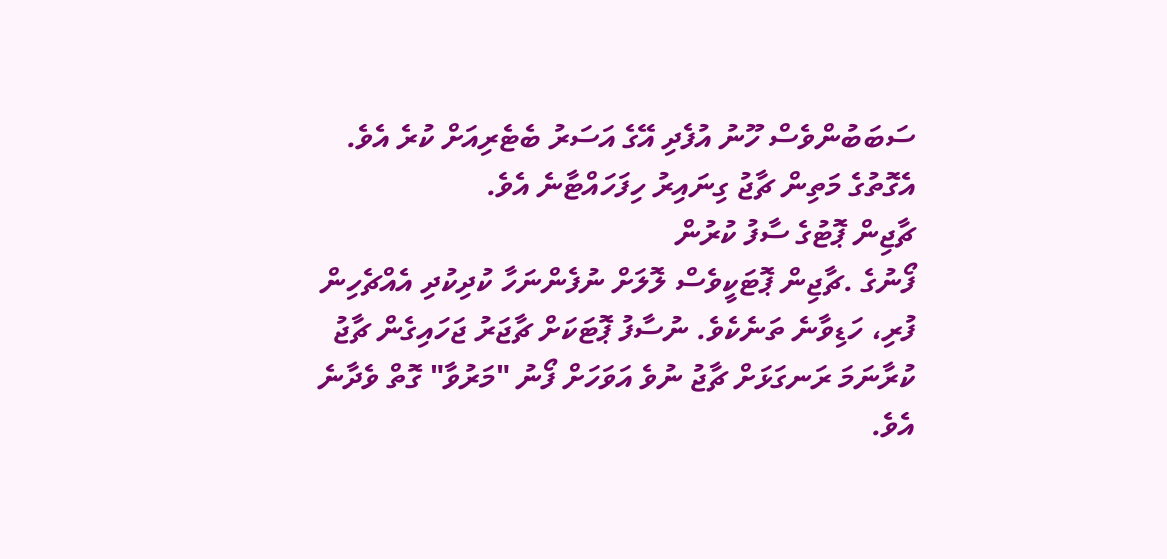ސަބަބުންވެސް ހޫނު އުފެދި އޭގެ އަސަރު ބެޓެރިއަށް ކުރެ އެވެ. އެގޮތުގެ މަތިން ޗާޖު ގިނައިރު ހިފަހައްޓާނެ އެވެ.
ޗާޖިން ޕޮޓުގެ ސާފު ކުރުން
ފޯނުގެ .ޗާޖިން ޕޮޓަކީވެސް ލޮލަށް ނުފެންނަހާ ކުދިކުދި އެއްޗެހިން ފުރި، ހަޑިވާނެ ތަނެކެވެ. ނުސާފު ޕޮޓަކަށް ޗާޖަރު ޖަހައިގެން ޗާޖު ކުރާނަމަ ރަނގަޅަށް ޗާޖު ނުވެ އަވަހަށް ފޯނު "މަރުވާ" ގޮތް ވެދާނެ އެވެ.